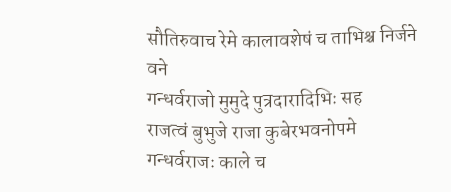सौतिरुवाच रेमे कालावशेषं च ताभिश्च निर्जने वने
गन्धर्वराजो मुमुदे पुत्रदारादिभिः सह
राजत्वं बुभुजे राजा कुबेरभवनोपमे
गन्धर्वराजः काले च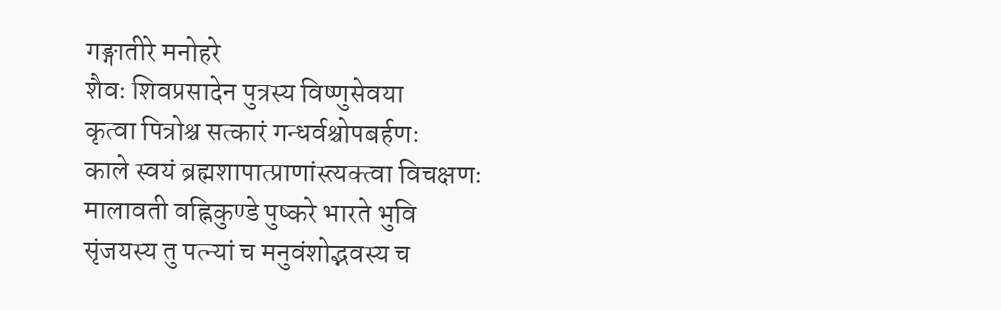गङ्गातीरे मनोहरे
शैवः शिवप्रसादेन पुत्रस्य विष्णुसेवया
कृत्वा पित्रोश्च सत्कारं गन्धर्वश्चोपबर्हणः
काले स्वयं ब्रह्मशापात्प्राणांस्त्यक्त्वा विचक्षणः
मालावती वह्निकुण्डे पुष्करे भारते भुवि
सृंजयस्य तु पत्न्यां च मनुवंशोद्भवस्य च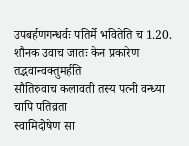उपबर्हणगन्धर्वः पतिर्मे भवितेति च 1.20.
शौनक उवाच जातः केन प्रकारेण तद्भवान्वक्तुमर्हति
सौतिरुवाच कलावती तस्य पत्नी वन्ध्या चापि पतिव्रता
स्वामिदोषेण सा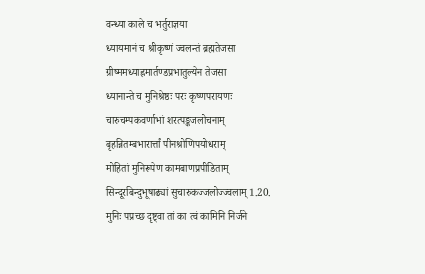वन्ध्या काले च भर्तुराज्ञया
ध्यायमानं च श्रीकृष्णं ज्वलन्तं ब्रह्मतेजसा
ग्रीष्ममध्याह्नमार्तण्डप्रभातुल्येन तेजसा
ध्यानान्ते च मुनिश्रेष्ठः परः कृष्णपरायणः
चारुचम्पकवर्णाभां शरत्पङ्कजलोचनाम्
बृहन्नितम्बभारार्त्तां पीनश्रोणिपयोधराम्
मोहितां मुनिरूपेण कामबाणप्रपीडिताम्
सिन्दूरबिन्दुभूषाढ्यां सुचारुकज्जलोज्ज्वलाम् 1.20.
मुनिः पप्रच्छ दृष्ट्वा तां का त्वं कामिनि निर्जने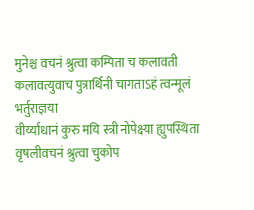मुनेश्च वचनं श्रुत्वा कम्पिता च कलावती
कलावत्युवाच पुत्रार्थिनी चागताऽहं त्वन्मूलं भर्तुराज्ञया
वीर्य्याधानं कुरु मयि स्त्री नोपेक्ष्या ह्युपस्थिता
वृषलीवचनं श्रुत्वा चुकोप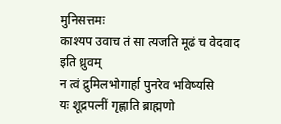मुनिसत्तमः
काश्यप उवाच तं सा त्यजति मूढं च वेदवाद इति ध्रुवम्
न त्वं द्रुमिलभोगार्हा पुनरेव भविष्यसि
यः शूद्रपत्नीं गृह्णाति ब्राह्मणो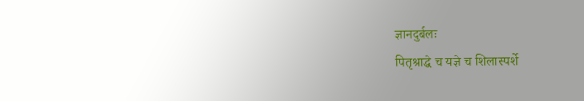ज्ञानदुर्बलः
पितृश्राद्धे च यज्ञे च शिलास्पर्शे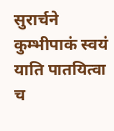सुरार्चने
कुम्भीपाकं स्वयं याति पातयित्वा च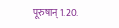पूरुषान् 1.20.